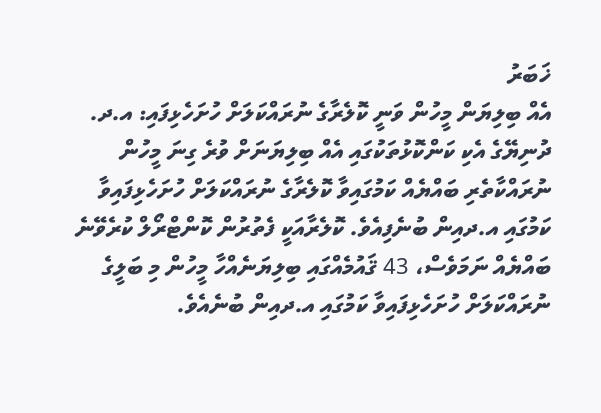ޚަބަރު
އެއް ބިލިޔަން މީހުން ވަނީ ކޮލެރާގެ ނުރައްކަލަށް ހުށަހެޅިފައި: އ.ދ.
ދުނިޔޭގެ އެކި ކަންކޮޅުތަކުގައި އެއް ބިލިޔަނަށް ވުރެ ގިނަ މީހުން ނުރައްކާތެރި ބައްޔެއް ކަމުގައިވާ ކޮލެރާގެ ނުރައްކަލަށް ހުށަހެޅިފައިވާ ކަމުގައި އ.ދއިން ބުނެފިއެވެ. ކޮލެރާއަކީ ފެތުރުން ކޮންޓްރޯލް ކުރެވޭނެ ބައްޔެއް ނަމަވެސް، 43 ޤައުމެއްގައި ބިލިޔަނެއްހާ މީހުން މި ބަލީގެ ނުރައްކަލަށް ހުށަހެޅިފައިވާ ކަމުގައި އ.ދއިން ބުނެއެވެ.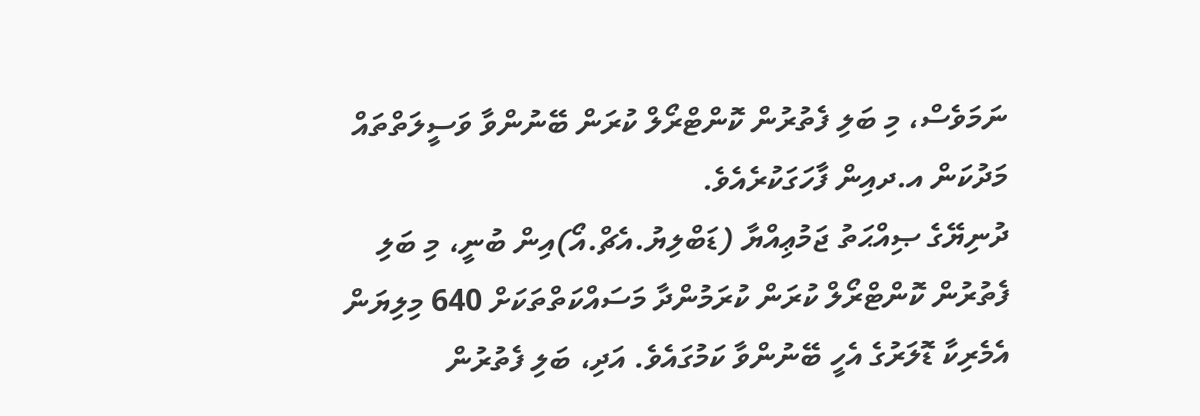ނަމަވެސް، މި ބަލި ފެތުރުން ކޮންޓްރޯލް ކުރަން ބޭނުންވާ ވަސީލަތްތައް މަދުކަން އ.ދއިން ފާހަގަކުރެއެވެ.
ދުނިޔޭގެ ޞިއްޙަތު ޖަމުޢިއްޔާ (ޑަބްލިޔު.އެޗް.އޯ)އިން ބުނީ، މި ބަލި ފެތުރުން ކޮންޓްރޯލް ކުރަން ކުރަމުންދާ މަސައްކަތްތަކަށް 640 މިލިޔަން އެމެރިކާ ޑޮލަރުގެ އެހީ ބޭނުންވާ ކަމުގައެވެ. އަދި، ބަލި ފެތުރުން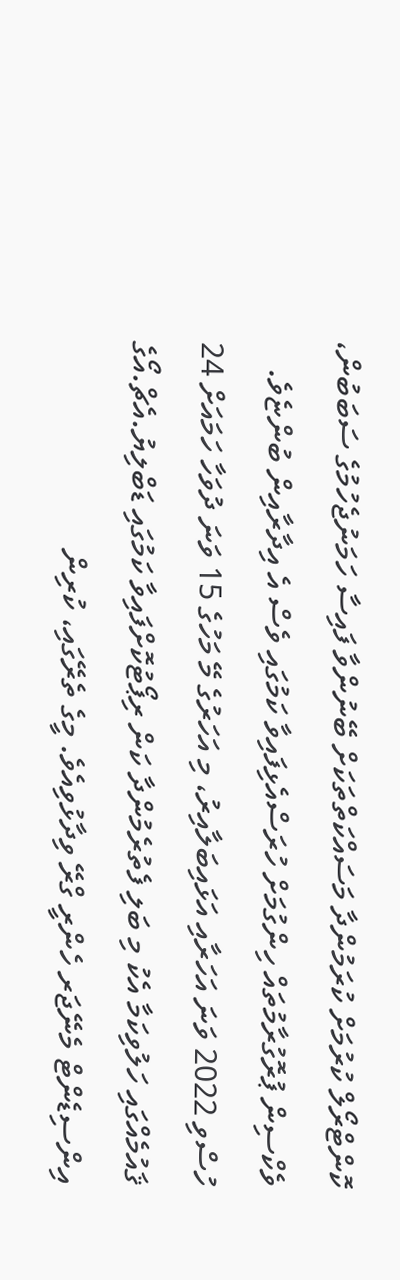ކޮންޓްރޯލް ކުރުމަށް ކުރަމުންދާ މަސައްކަތްތަކަށް ބޭނުންވާ ފައިސާ ހަމަނުޖެހުމުގެ ސަބަބުން، ވެކްސިން ޕުރޮގުރާމުތައް ހިންގުމަށް ހުރަސްއެޅިފައިވާ ކަމުގައި ވެސް އެ އިދާރާއިން ބުންޏެވެ.
ހުސްވި 2022 ވަނަ އަހަރާއި އަޅައިބަލާއިރު، މި އަހަރުގެ މޭ މަހުގެ 15 ވަނަ ދުވަހާ ހަމައަށް 24 ޤައުމެއްގައި ހަލުވިކަމާ އެކު މި ބަލި ފެތުރެމުންދާ ކަން ރިޕޯޓުކޮށްފައިވާ ކަމުގައި ޑަބްލިޔު.އެޗް.އޯގެ އިންސިޑެންޓް މެނޭޖަރ ހެންރީ ގްރޭ ވިދާޅުވިއެވެ. މީގެ ތެރޭގައި، ކުރިން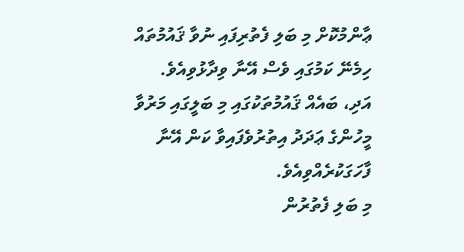ޢާންމުކޮށް މި ބަލި ފެތުރިފައި ނުވާ ޤައުމުތައް ހިމެނޭ ކަމުގައި ވެސް އޭނާ ވިދާޅުވިއެވެ. އަދި، ބައެއް ޤައުމުތަކުގައި މި ބަލީގައި މަރުވާ މީހުންގެ ޢަދަދު އިތުރުވެފައިވާ ކަން އޭނާ ފާހަގަކުރެއްވިއެވެ.
މި ބަލި ފެތުރުން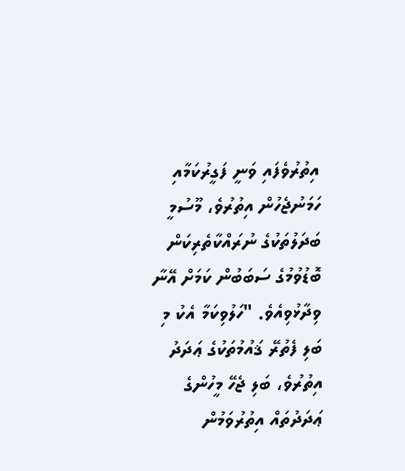އިތުރުވެފައި ވަނީ ފަގީރުކަމާއި ހަމަނުޖެހުން އިތުރުވެ، މޫސުމީ ބަދަލުތަކުގެ ނުރައްކާތެރިކަން ބޮޑުވުމުގެ ސަބަބުން ކަމަށް އޭނާ ވިދާޅުވިއެވެ. "ހަލުވިކަމާ އެކު މި ބަލި ފެތުރޭ ޤައުމުތަކުގެ ޢަދަދު އިތުރުވެ، ބަލި ޖެހޭ މީހުންގެ ޢަދަދުތައް އިތުރުވަމުން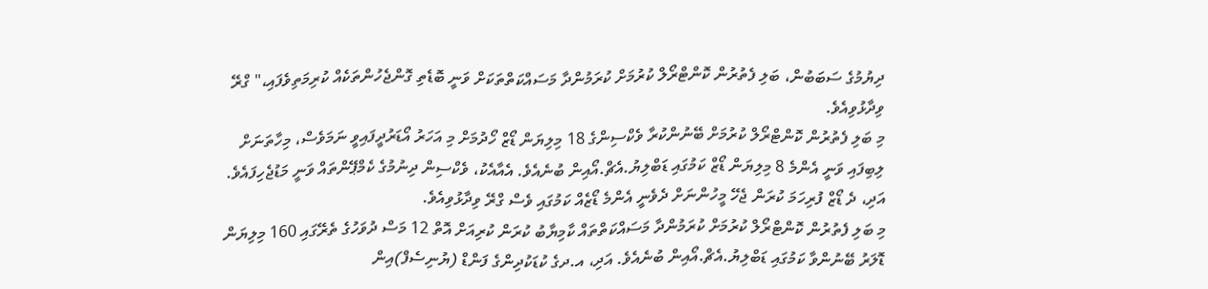ދިޔުމުގެ ސަބަބުން، ބަލި ފެތުރުން ކޮންޓްރޯލް ކުރުމަށް ކުރަމުންދާ މަސައްކަތްތަކަށް ވަނީ ބޮޑެތި ގޮންޖެހުންތަކެއް ކުރިމަތިވެފައި،" ގްރޭ ވިދާޅުވިއެވެ.
މި ބަލި ފެތުރުން ކޮންޓްރޯލް ކުރުމަށް ބޭނުންކުރާ ވެކްސިންގެ 18 މިލިޔަން ޑޯޒް ހޯދުމަށް މި އަހަރު އޯޑަރުދީފައިވީ ނަމަވެސް، މިހާތަނަށް ލިބިފައި ވަނީ އެންމެ 8 މިލިޔަން ޑޯޒް ކަމުގައި ޑަބްލިޔު.އެޗް.އޯއިން ބުނެއެވެ. އެއާއެކު، ވެކްސިން ދިނުމުގެ ކެމްޕޭންތައް ވަނީ މަޑުޖެހިފައެވެ. އަދި، ދެ ޑޯޒް ފުރިހަމަ ކުރަން ޖެހޭ މީހުންނަށް ދެވެނީ އެންމެ ޑޯޒެއް ކަމުގައި ވެސް ގްރޭ ވިދާޅުވިއެވެ.
މި ބަލި ފެތުރުން ކޮންޓްރޯލް ކުރުމަށް ކުރަމުންދާ މަސައްކަތްތައް ކާމިޔާބު ކުރަން ކުރިއަށް އޮތް 12 މަސް ދުވަހުގެ ތެރޭގައި 160 މިލިޔަން ޑޮލަރު ބޭނުންވާ ކަމުގައި ޑަބްލިޔު.އެޗް.އޯއިން ބުނެއެވެ. އަދި، އ.ދގެ ކުޑަކުދިންގެ ފަންޑް (ޔުނިސެފް)އިން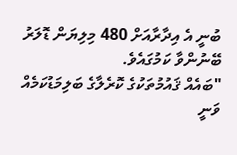ބުނީ އެ އިދާރާއަށް 480 މިލިޔަން ޑޮލަރު ބޭނުންވާ ކަމުގައެވެ.
"ބައެއް ޤައުމުތަކުގެ ކޮރެލާގެ ބަލިމަޑުކަމެއް ވަނީ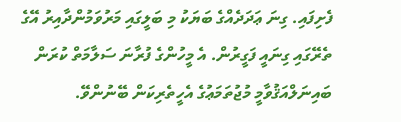ފެށިފައި. ގިނަ ޢަދަދެއްގެ ބަޔަކު މި ބަލީގައި މަރުވަމުންދާއިރު އޭގެ ތެރޭގައި ގިނައީ ފަގީރުން. އެ މީހުންގެ ފުރާނަ ސަލާމަތް ކުރަން ބައިނަލްއަޤުވާމީ މުޖުތަމަޢުގެ އެހީތެރިކަން ބޭނުންވޭ.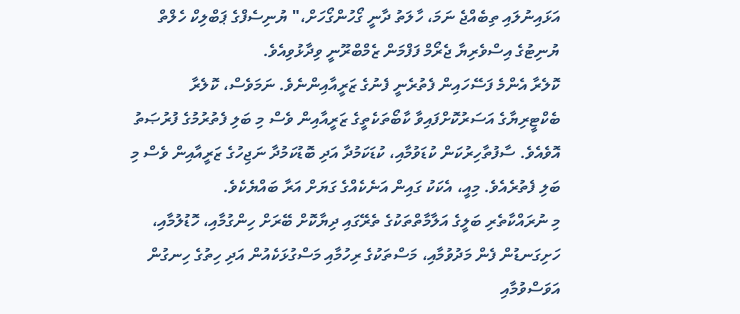އަޅައިނުލައި ތިބެއްޖެ ނަމަ، ހާލަތު ދާނީ ގޯހުންގޯހަށް،" ޔުނިސެފްގެ ޕަބްލިކް ހެލްތް ޔުނިޓުގެ އިސްވެރިޔާ ޖެރޯމް ފަފްމަން ޒެމްބްރޫނީ ވިދާޅުވިއެވެ.
ކޮލެރާ އެންމެ ފަސޭހައިން ފެތުރެނީ ފެނުގެ ޒަރީއާއިންނެވެ. ނަމަވެސް، ކޮލެރާ ބެކްޓީރިޔާގެ އަސަރުކޮށްފައިވާ ކާބޯތަކެތީގެ ޒަރީއާއިން ވެސް މި ބަލި ފެތުރުމުގެ ފުރުޞަތު އޮވެއެވެ. ސާފުތާހިރުކަން ކުޑަވުމާއި، ކުޑަކަމުދާ އަދި ބޮޑުކަމުދާ ނަޖިހުގެ ޒަރީއާއިން ވެސް މި ބަލި ފެތުރެއެވެ. މިއީ، އެކަކު ގައިން އަނެކެއްގެ ގަޔަށް އަރާ ބައްޔެކެވެ.
މި ނުރައްކާތެރި ބަލީގެ އަލާމާތްތަކުގެ ތެރޭގައި ދިޔާކޮށް ބޭރަށް ހިންގުމާއި، ހޮޑުލުމާއި، ހަށިގަނޑުން ފެން މަދުވުމާއި، މަސްތަކުގެ ރިހުމާއި މަސްގުޅަކެއުން އަދި ހިތުގެ ހިނގުން އަވަސްވުމާއި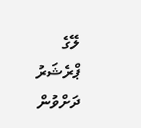ލޭގެ ޕްރެޝަރު ދަށްވުން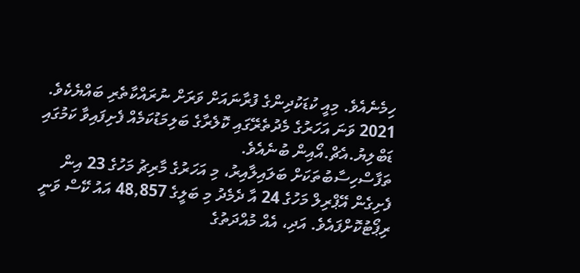ހިމެނެއެވެ. މިއީ ކުޑަކުދިންގެ ފުރާނައަށް ވަރަށް ނުރައްކާތެރި ބައްޔެކެވެ. 2021 ވަނަ އަހަރުގެ މެދުތެރޭގައި ކޮލެރާގެ ބަލިމަޑުކަމެއް ފެށިފައިވާ ކަމުގައި ޑަބްލިޔު.އެޗް.އޯއިން ބުނެއެވެ.
ތަފާސްހިސާބުތަކަށް ބަލައިލާއިރު، މި އަހަރުގެ މާރިޗު މަހުގެ 23 އިން ފެށިގެން އޭޕްރިލް މަހުގެ 24 އާ ދެމެދު މި ބަލީގެ 48,857 އައު ކޭސް ވަނީ ރިޕޯޓުކޮށްފައެވެ. އަދި، އެއް މުއްދަތުގެ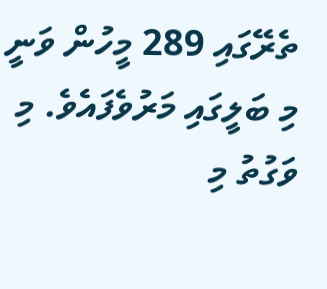ތެރޭގައި 289 މީހުން ވަނީ މި ބަލީގައި މަރުވެފައެވެ. މި ވަގުތު މި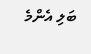ބަލި އެންމެ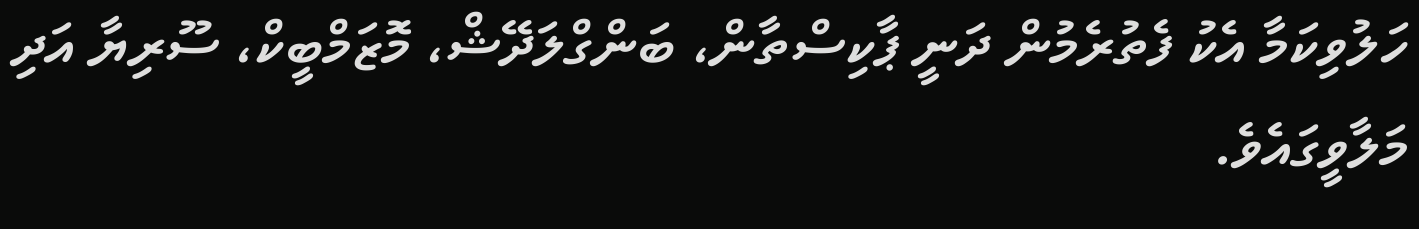ހަލުވިކަމާ އެކު ފެތުރެމުން ދަނީ ޕާކިސްތާން، ބަންގްލަދޭޝް، މޮޒަމްބީކް، ސޫރިޔާ އަދި މަލާވީގައެވެ.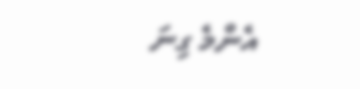އެންމެ ގިނަ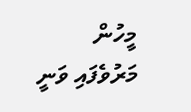މީހުން މަރުވެފައި ވަނީ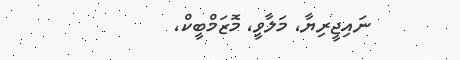ނައިޖީރިޔާ، މަލާވީ، މޮޒަމްބީކް،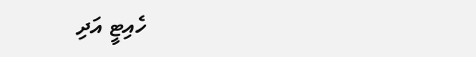ހެއިޓީ އަދި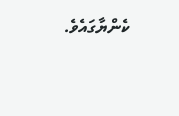ކެންޔާގައެވެ.